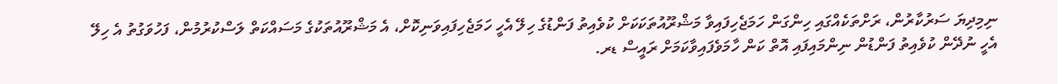ނިމިދިޔަ ސަރުކާރުން، ރަށްތަކެއްގައި ހިންގަން ހަމަޖެހިފައިވާ މަޝްރޫއުތަކަކަށް ކުވެއިތު ފަންޑުގެ ހިލޭ އެހީ ހަމަޖެހިފައިވަނިކޮށް، އެ މަޝްރޫއުތަކުގެ މަސައްކަތް ލަސްކުރުމުން، ފަހުވަގުތު އެ ހިލޭ އެހީ ނުދޭން ކުވެއިތު ފަންޑުން ނިންމައިފައި އޮތް ކަން ހާމަވެފައިވާކަމަށް ރައީސް ޑރ.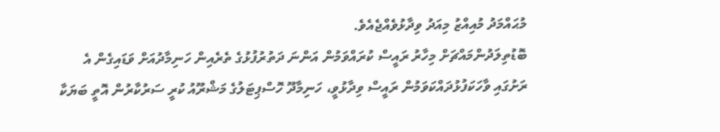މުޙައްމަދު މުއިއްޒު މިއަދު ވިދާޅުވެއްޖެއެވެ.
ބޮޑުތިލަދުންމައްޗަށް މިހާރު ރައީސް ކުރައްވަމުން އަންނަ ދަތުރުފުޅުގެ ތެރެއިން ހަނިމާދުއަށް ވަޑައިގެން އެ ރަށުގައި ވާހަކަފުޅުދައްކަވަމުން ރައީސް ވިދާޅުވީ، ހަނިމާދޫ ހޮސްޕިޓަލުގެ މަޝްރޫއު ކުރީ ސަރުކާރުން އޮތީ ބަޔަކާ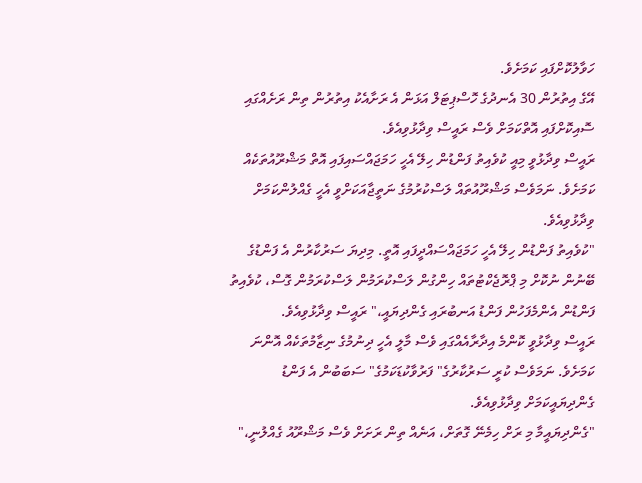ހަވާލުކޮށްފައި ކަމަށެވެ.
އޭގެ އިތުރުން 30 އެނދުގެ ހޮސްޕިޓަލް އަޅަން އެ ރަށާއެކު އިތުރުން ތިން ރަށެއްގައި ސޮއިކޮށްފައި އޮތްކަމަށް ވެސް ރައީސް ވިދާޅުވިއެވެ.
ރައީސް ވިދާޅުވީ މިއީ ކުވެއިތު ފަންޑުން ހިލޭ އެހީ ހަމަޖައްސައިފައި އޮތް މަޝްރޫއުތަކެއް ކަމަށެވެ. ނަމަވެސް މަޝްރޫއުތައް ލަސްކުރުމުގެ ނަތީޖާއަކަށްވީ އެހީ ގެއްލުންކަމަށް ވިދާޅުވިއެވެ.
"ކުވެއިތު ފަންޑުން ހިލޭ އެހީ ހަމަޖައްސައްދީފައި އޮތީ. މިދިޔަ ސަރުކާރުން އެ ފަންޑުގެ ބޭނުން ނުކޮށް މި ޕްރޮޖެކްޓުތައް ހިންގުން ލަސްކުރަމުން ލަސްކުރަމުން ގޮސް، ކުވެއިތު ފަންޑުން އެންމެފަހުން ފަންޑު އަނބުރައި ގެންދިޔައީ،" ރައީސް ވިދާޅުވިއެވެ.
ރައީސް ވިދާޅުވީ ކޮންމެ އިދާރާއެއްގައި ވެސް މާލީ އެހީ ދިނުމުގެ ނިޒާމުތަކެއް އޮންނަ ކަމަށެވެ. ނަމަވެސް ކުރީ ސަރުކާރުގެ" ފަރުވާކުޑަކަމުގެ" ސަބަބުން އެ ފަންޑު ގެންދިޔައީކަމަށް ވިދާޅުވިއެވެ.
"ގެންދިޔައީމާ މި ރަށް ހިމެނޭ ގޮތަށް، އަނެއް ތިން ރަށަށް ވެސް މަޝްރޫއު ގެއްލުނީ،"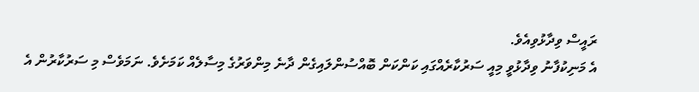ރައީސް ވިދާޅުވިއެވެ.
އެ މަނިކުފާނު ވިދާޅުވީ މިއީ ސަރުކާރެއްގައި ކަންކަން ބޮއްސުންލައިގެން ދާނެ މިންވަރުގެ މިސާލެއް ކަމަށެވެ. ނަމަވެސް މި ސަރުކާރުން އެ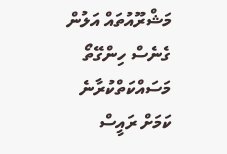މަޝްރޫއުތައް އަލުން ގެނެސް ހިންގޭތޯ މަސައްކަތްކުރާނެ ކަމަށް ރައީސް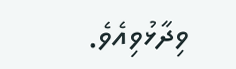ވިދާޅުވިއެވެ.